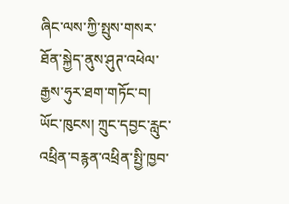ཞིང་ལས་ཀྱི་སྤུས་གསར་ཐོན་སྐྱེད་ནུས་ཤུཊ་འཕེལ་རྒྱས་ཧུར་ཐག་གཏོང་བ།
ཡོང་ཁུངས། ཀྲུང་དབྱང་རླུང་འཕྲིན་བརྙན་འཕྲིན་སྤྱི་ཁྱབ་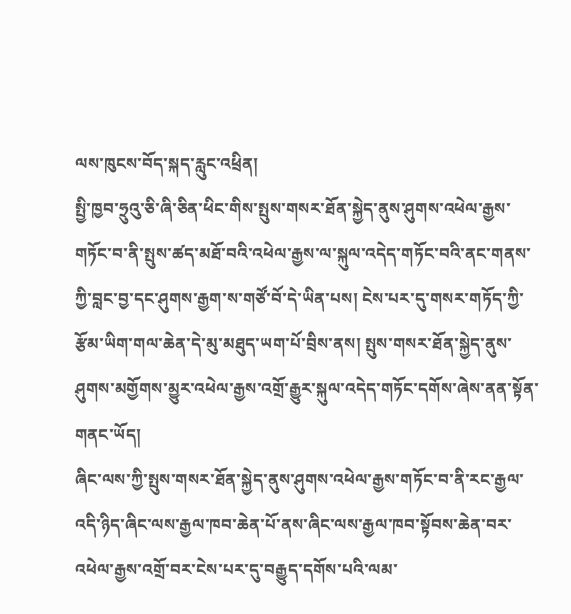ལས་ཁུངས་བོད་སྐད་རླུང་འཕྲིན།
སྤྱི་ཁྱབ་ཧྲུའུ་ཅི་ཞི་ཅིན་ཕིང་གིས་སྤུས་གསར་ཐོན་སྐྱེད་ནུས་ཤུགས་འཕེལ་རྒྱས་གཏོང་བ་ནི་སྤུས་ཚད་མཐོ་བའི་འཕེལ་རྒྱས་ལ་སྐུལ་འདེད་གཏོང་བའི་ནང་གནས་ཀྱི་བླང་བྱ་དང་ཤུགས་རྒྱག་ས་གཙོ་བོ་དེ་ཡིན་པས། ངེས་པར་དུ་གསར་གཏོད་ཀྱི་རྩོམ་ཡིག་གལ་ཆེན་དེ་མུ་མཐུད་ཡག་པོ་བྲིས་ནས། སྤུས་གསར་ཐོན་སྐྱེད་ནུས་ཤུགས་མགྱོགས་མྱུར་འཕེལ་རྒྱས་འགྲོ་རྒྱུར་སྐུལ་འདེད་གཏོང་དགོས་ཞེས་ནན་སྟོན་གནང་ཡོད།
ཞིང་ལས་ཀྱི་སྤུས་གསར་ཐོན་སྐྱེད་ནུས་ཤུགས་འཕེལ་རྒྱས་གཏོང་བ་ནི་རང་རྒྱལ་འདི་ཉིད་ཞིང་ལས་རྒྱལ་ཁབ་ཆེན་པོ་ནས་ཞིང་ལས་རྒྱལ་ཁབ་སྟོབས་ཆེན་བར་འཕེལ་རྒྱས་འགྲོ་བར་ངེས་པར་དུ་བརྒྱུད་དགོས་པའི་ལམ་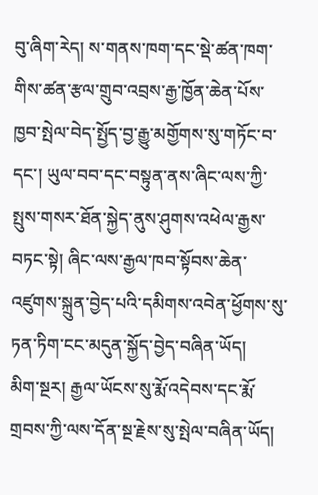བུ་ཞིག་རེད། ས་གནས་ཁག་དང་སྡེ་ཚན་ཁག་གིས་ཚན་རྩལ་གྲུབ་འབྲས་རྒྱ་ཁྱོན་ཆེན་པོས་ཁྱབ་སྤེལ་བེད་སྤྱོད་བྱ་རྒྱུ་མགྱོགས་སུ་གཏོང་བ་དང་། ཡུལ་བབ་དང་བསྟུན་ནས་ཞིང་ལས་ཀྱི་སྤུས་གསར་ཐོན་སྐྱེད་ནུས་ཤུགས་འཕེལ་རྒྱས་བཏང་སྟེ། ཞིང་ལས་རྒྱལ་ཁབ་སྟོབས་ཆེན་འཛུགས་སྐྲུན་བྱེད་པའི་དམིགས་འབེན་ཕྱོགས་སུ་ཏན་ཏིག་ངང་མདུན་སྐྱོད་བྱེད་བཞིན་ཡོད།
མིག་སྔར། རྒྱལ་ཡོངས་སུ་རྨོ་འདེབས་དང་རྨོ་གྲབས་ཀྱི་ལས་དོན་སྔ་རྗེས་སུ་སྤེལ་བཞིན་ཡོད།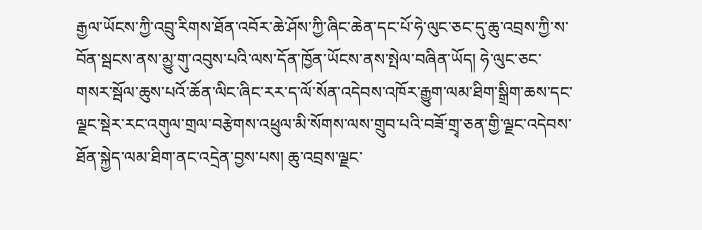རྒྱལ་ཡོངས་ཀྱི་འབྲུ་རིགས་ཐོན་འབོར་ཆེ་ཤོས་ཀྱི་ཞིང་ཆེན་དང་པོ་ཧེ་ལུང་ཅང་དུ་ཆུ་འབྲས་ཀྱི་ས་བོན་སྦངས་ནས་མྱུ་གུ་འབུས་པའི་ལས་དོན་ཁྱོན་ཡོངས་ནས་སྤེལ་བཞིན་ཡོད། ཧེ་ལུང་ཅང་གསར་སྦོལ་ཆུས་པའོ་ཆོན་ལིང་ཞིང་རར་ད་ལོ་སོན་འདེབས་འཁོར་རྒྱུག་ལམ་ཐིག་སྒྲིག་ཆས་དང་ལྗང་སྡེར་རང་འགུལ་གྲལ་བརྩེགས་འཕྲུལ་མི་སོགས་ལས་གྲུབ་པའི་བཟོ་གྲྭ་ཅན་གྱི་ལྗང་འདེབས་ཐོན་སྐྱེད་ལམ་ཐིག་ནང་འདྲེན་བྱས་པས། ཆུ་འབྲས་ལྗང་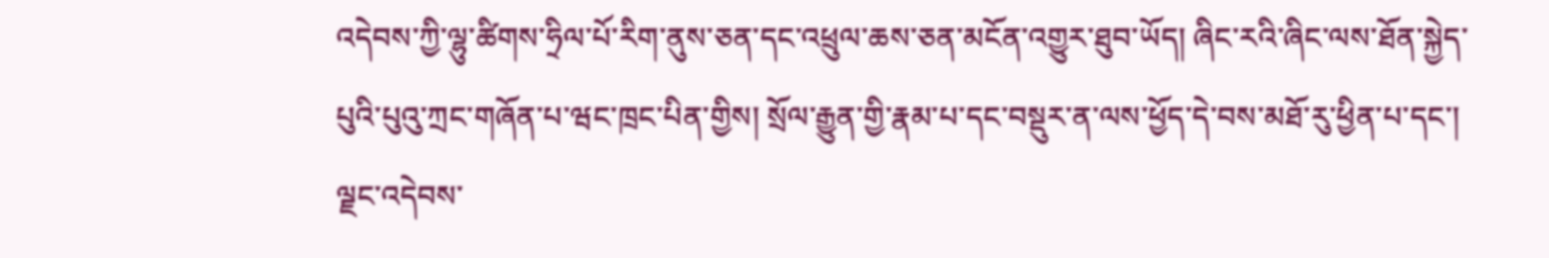འདེབས་ཀྱི་ལྷུ་ཚིགས་ཧྲིལ་པོ་རིག་ནུས་ཅན་དང་འཕྲུལ་ཆས་ཅན་མངོན་འགྱུར་ཐུབ་ཡོད། ཞིང་རའི་ཞིང་ལས་ཐོན་སྐྱེད་པུའི་པུའུ་ཀྲང་གཞོན་པ་ཝང་ཁྲང་པིན་གྱིས། སྲོལ་རྒྱུན་གྱི་རྣམ་པ་དང་བསྡུར་ན་ལས་ཕྱོད་དེ་བས་མཐོ་རུ་ཕྱིན་པ་དང་། ལྗང་འདེབས་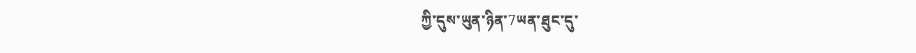ཀྱི་དུས་ཡུན་ཉིན་7ཡན་ཐུང་དུ་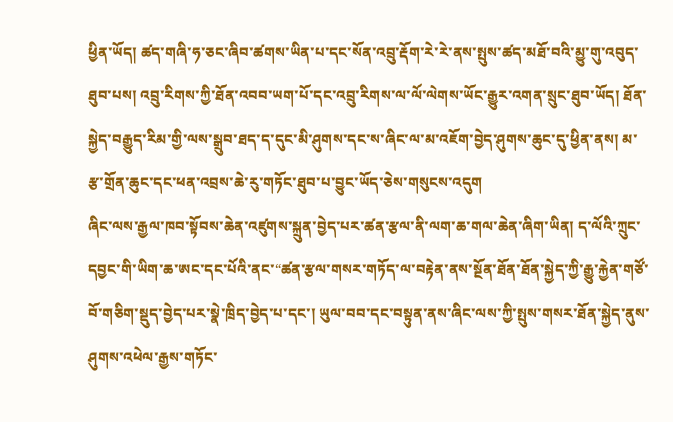ཕྱིན་ཡོད། ཚད་གཞི་ཧ་ཅང་ཞིབ་ཚགས་ཡིན་པ་དང་སོན་འབྲུ་རྡོག་རེ་རེ་ནས་སྤུས་ཚད་མཐོ་བའི་མྱུ་གུ་འབུད་ཐུབ་པས། འབྲུ་རིགས་ཀྱི་ཐོན་འབབ་ཡག་པོ་དང་འབྲུ་རིགས་ལ་ལོ་ལེགས་ཡོང་རྒྱུར་འགན་སྲུང་ཐུབ་ཡོད། ཐོན་སྐྱེད་བརྒྱུད་རིམ་གྱི་ལས་སྒྲུབ་ཐད་ད་དུང་མི་ཤུགས་དང་ས་ཞིང་ལ་མ་འཇོག་བྱེད་ཤུགས་ཆུང་དུ་ཕྱིན་ནས། མ་རྩ་གྲོན་ཆུང་དང་ཕན་འབྲས་ཆེ་རུ་གཏོང་ཐུབ་པ་བྱུང་ཡོད་ཅེས་གསུངས་འདུག
ཞིང་ལས་རྒྱལ་ཁབ་སྟོབས་ཆེན་འཛུགས་སྐྲུན་བྱེད་པར་ཚན་རྩལ་ནི་ལག་ཆ་གལ་ཆེན་ཞིག་ཡིན། ད་ལོའི་ཀྲུང་དབྱང་གི་ཡིག་ཆ་ཨང་དང་པོའི་ནང་“ཚན་རྩལ་གསར་གཏོད་ལ་བརྟེན་ནས་སྔོན་ཐོན་ཐོན་སྐྱེད་ཀྱི་རྒྱུ་རྐྱེན་གཙོ་བོ་གཅིག་སྡུད་བྱེད་པར་སྣེ་ཁྲིད་བྱེད་པ་དང་། ཡུལ་བབ་དང་བསྟུན་ནས་ཞིང་ལས་ཀྱི་སྤུས་གསར་ཐོན་སྐྱེད་ནུས་ཤུགས་འཕེལ་རྒྱས་གཏོང་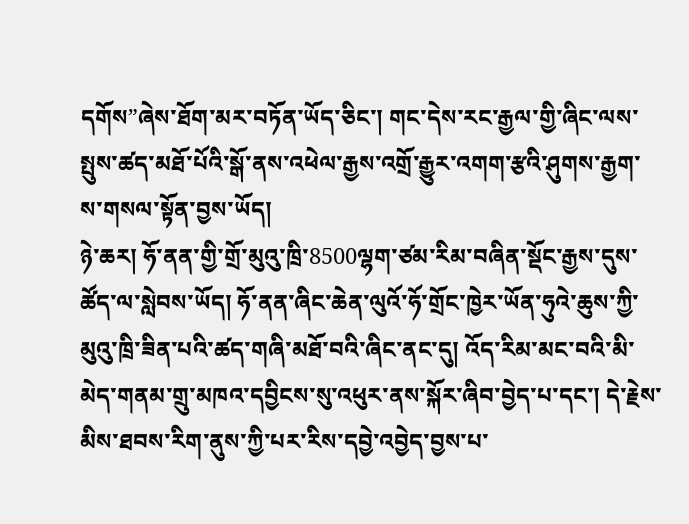དགོས”ཞེས་ཐོག་མར་བཏོན་ཡོད་ཅིང་། གང་དེས་རང་རྒྱལ་གྱི་ཞིང་ལས་སྤུས་ཚད་མཐོ་པོའི་སྒོ་ནས་འཕེལ་རྒྱས་འགྲོ་རྒྱུར་འགག་རྩའི་ཤུགས་རྒྱག་ས་གསལ་སྟོན་བྱས་ཡོད།
ཉེ་ཆར། ཧོ་ནན་གྱི་གྲོ་མུའུ་ཁྲི་8500ལྷག་ཙམ་རིམ་བཞིན་སྡོང་རྒྱས་དུས་ཚོད་ལ་སླེབས་ཡོད། ཧོ་ནན་ཞིང་ཆེན་ལུའོ་ཧོ་གྲོང་ཁྱེར་ཡོན་ཧུའེ་ཆུས་ཀྱི་མུའུ་ཁྲི་ཟིན་པའི་ཚད་གཞི་མཐོ་བའི་ཞིང་ནང་དུ། འོད་རིམ་མང་བའི་མི་མེད་གནམ་གྲུ་མཁའ་དབྱིངས་སུ་འཕུར་ནས་སྐོར་ཞིབ་བྱེད་པ་དང་། དེ་རྗེས་མིས་ཐབས་རིག་ནུས་ཀྱི་པར་རིས་དབྱེ་འབྱེད་བྱས་པ་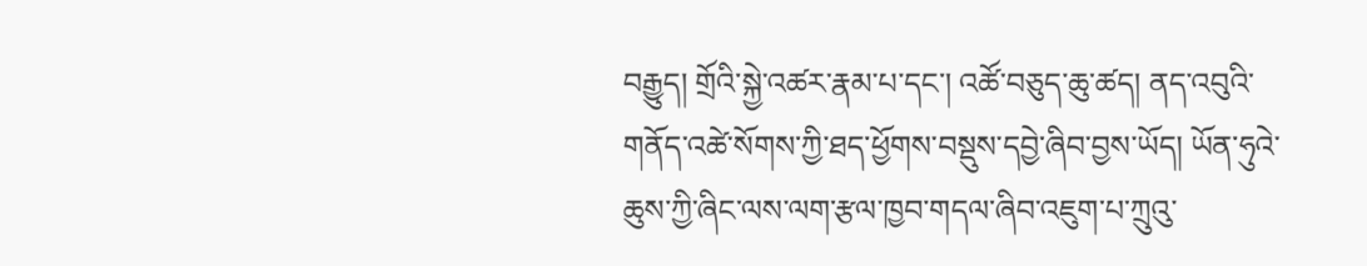བརྒྱུད། གྲོའི་སྐྱེ་འཚར་རྣམ་པ་དང་། འཚོ་བཅུད་ཆུ་ཚད། ནད་འབུའི་གནོད་འཚེ་སོགས་ཀྱི་ཐད་ཕྱོགས་བསྡུས་དབྱེ་ཞིབ་བྱས་ཡོད། ཡོན་ཧུའེ་ཆུས་ཀྱི་ཞིང་ལས་ལག་རྩལ་ཁྱབ་གདལ་ཞིབ་འཇུག་པ་ཀྲུའུ་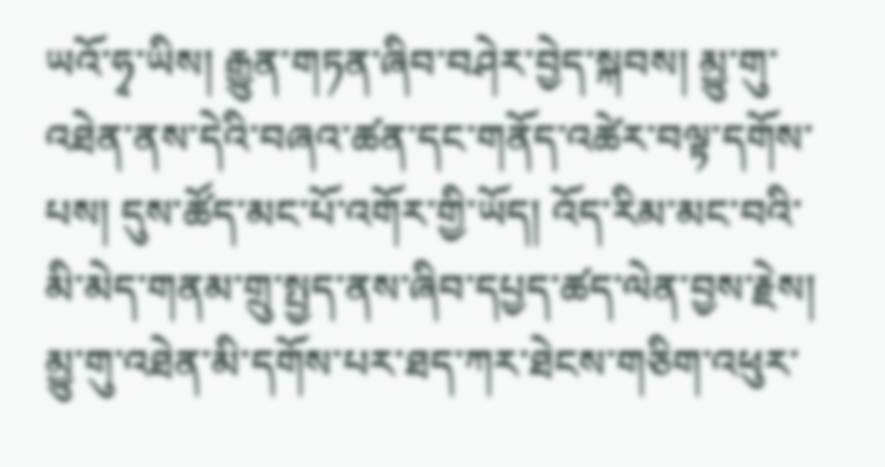ཡའོ་ཧྭ་ཡིས། རྒྱུན་གཏན་ཞིབ་བཤེར་བྱེད་སྐབས། མྱུ་གུ་འཐེན་ནས་དེའི་བཞའ་ཚན་དང་གནོད་འཚེར་བལྟ་དགོས་པས། དུས་ཚོད་མང་པོ་འགོར་གྱི་ཡོད། འོད་རིམ་མང་བའི་མི་མེད་གནམ་གྲུ་སྤྱད་ནས་ཞིབ་དཔྱད་ཚད་ལེན་བྱས་རྗེས། མྱུ་གུ་འཐེན་མི་དགོས་པར་ཐད་ཀར་ཐེངས་གཅིག་འཕུར་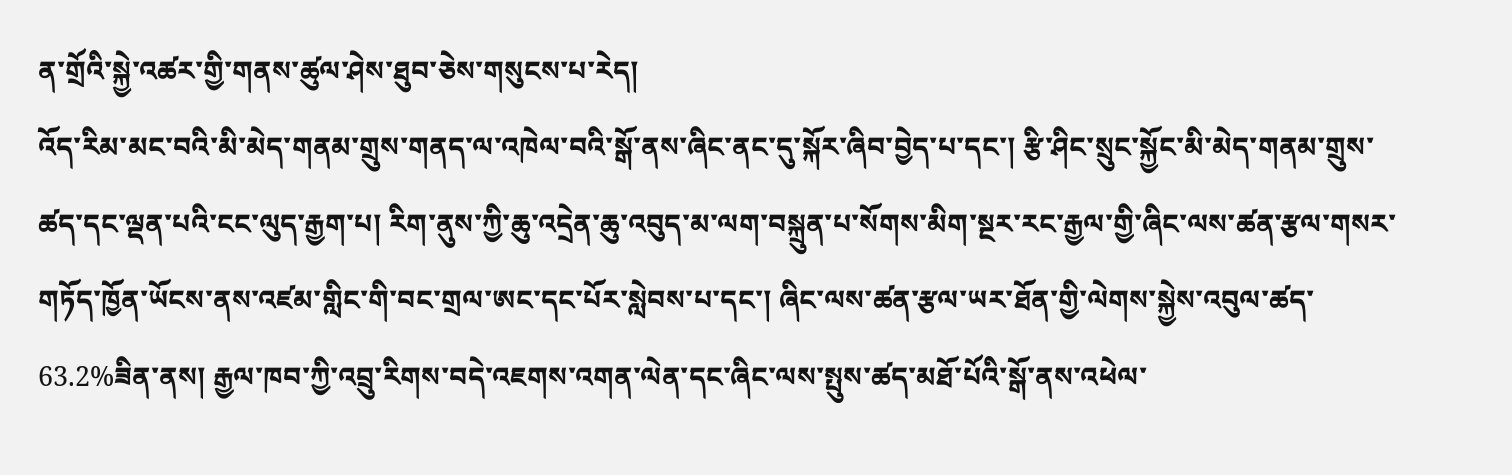ན་གྲོའི་སྐྱེ་འཚར་གྱི་གནས་ཚུལ་ཤེས་ཐུབ་ཅེས་གསུངས་པ་རེད།
འོད་རིམ་མང་བའི་མི་མེད་གནམ་གྲུས་གནད་ལ་འཁེལ་བའི་སྒོ་ནས་ཞིང་ནང་དུ་སྐོར་ཞིབ་བྱེད་པ་དང་། རྩི་ཤིང་སྲུང་སྐྱོང་མི་མེད་གནམ་གྲུས་ཚད་དང་ལྡན་པའི་ངང་ལུད་རྒྱག་པ། རིག་ནུས་ཀྱི་ཆུ་འདྲེན་ཆུ་འབུད་མ་ལག་བསྐྲུན་པ་སོགས་མིག་སྔར་རང་རྒྱལ་གྱི་ཞིང་ལས་ཚན་རྩལ་གསར་གཏོད་ཁྱོན་ཡོངས་ནས་འཛམ་གླིང་གི་བང་གྲལ་ཨང་དང་པོར་སླེབས་པ་དང་། ཞིང་ལས་ཚན་རྩལ་ཡར་ཐོན་གྱི་ལེགས་སྐྱེས་འབུལ་ཚད་63.2%ཟིན་ནས། རྒྱལ་ཁབ་ཀྱི་འབྲུ་རིགས་བདེ་འཇགས་འགན་ལེན་དང་ཞིང་ལས་སྤུས་ཚད་མཐོ་པོའི་སྒོ་ནས་འཕེལ་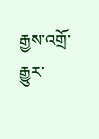རྒྱས་འགྲོ་རྒྱུར་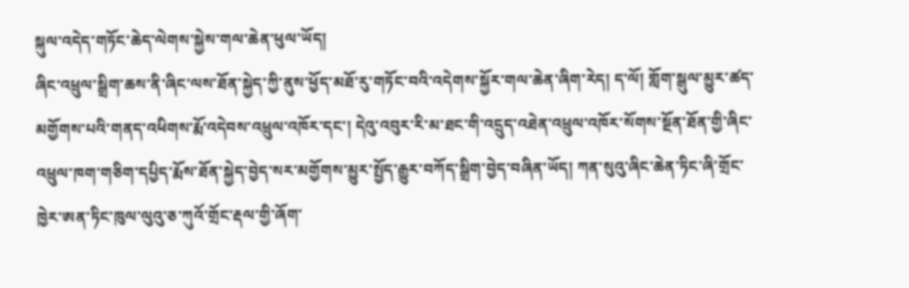སྐུལ་འདེད་གཏོང་ཆེད་ལེགས་སྐྱེས་གལ་ཆེན་ཕུལ་ཡོད།
ཞིང་འཕྲུལ་སྒྲིག་ཆས་ནི་ཞིང་ལས་ཐོན་སྐྱེད་ཀྱི་ནུས་ཕྱོད་མཐོ་རུ་གཏོང་བའི་འདེགས་སྐྱོར་གལ་ཆེན་ཞིག་རེད། ད་ལོ། གློག་སྒུལ་མྱུར་ཚད་མགྱོགས་པའི་གནད་འཕིགས་རྨོ་འདེབས་འཕྲུལ་འཁོར་དང་། དེའུ་འབུར་རི་མ་ཐང་གི་འདྲུད་འཐེན་འཕྲུལ་འཁོར་སོགས་སྔོན་ཐོན་གྱི་ཞིང་འཕྲུལ་ཁག་གཅིག་དཔྱིད་རྨོས་ཐོན་སྐྱེད་བྱེད་སར་མགྱོགས་མྱུར་སྤྱོད་རྒྱུར་བཀོད་སྒྲིག་བྱེད་བཞིན་ཡོད། ཀན་སུའུ་ཞིང་ཆེན་ཏིང་ཞི་གྲོང་ཁྱེར་ཨན་ཏིང་ཁུལ་ལུའུ་ཅ་ཀུའོ་གྲོང་རྡལ་གྱི་ཞོག་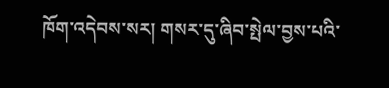ཁོག་འདེབས་སར། གསར་དུ་ཞིབ་སྤེལ་བྱས་པའི་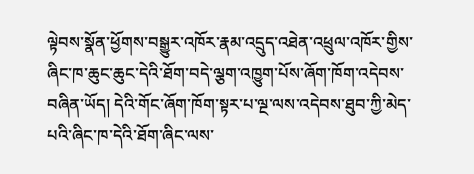ལྟེབས་སྣོན་ཕྱོགས་བསྒྱུར་འཁོར་རྣམ་འདྲུད་འཐེན་འཕྲུལ་འཁོར་གྱིས་ཞིང་ཁ་ཆུང་ཆུང་དེའི་ཐོག་བདེ་ལྕག་འཁྱུག་པོས་ཞོག་ཁོག་འདེབས་བཞིན་ཡོད། དེའི་གོང་ཞོག་ཁོག་སྟར་པ་ལྔ་ལས་འདེབས་ཐུབ་ཀྱི་མེད་པའི་ཞིང་ཁ་དེའི་ཐོག་ཞིང་ལས་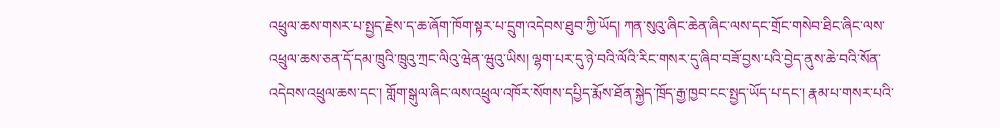འཕྲུལ་ཆས་གསར་པ་སྤྱད་རྗེས་ད་ཆ་ཞོག་ཁོག་སྟར་པ་དྲུག་འདེབས་ཐུབ་ཀྱི་ཡོད། ཀན་སུའུ་ཞིང་ཆེན་ཞིང་ལས་དང་གྲོང་གསེབ་ཐིང་ཞིང་ལས་འཕྲུལ་ཆས་ཅན་དོ་དམ་ཁྲུའི་ཁྲུའུ་ཀྲང་ལིའུ་ཝེན་ཝུའུ་ཡིས། ལྷག་པར་དུ་ཉེ་བའི་ལོའི་རིང་གསར་དུ་ཞིབ་བཟོ་བྱས་པའི་བྱེད་ནུས་ཆེ་བའི་སོན་འདེབས་འཕྲུལ་ཆས་དང་། གློག་སྒུལ་ཞིང་ལས་འཕྲུལ་འཁོར་སོགས་དཔྱིད་རྨོས་ཐོན་སྐྱེད་ཁྲོད་རྒྱ་ཁྱབ་ངང་སྤྱད་ཡོད་པ་དང་། རྣམ་པ་གསར་པའི་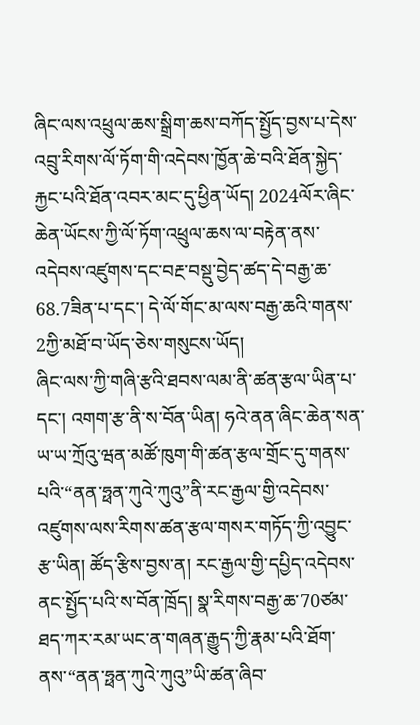ཞིང་ལས་འཕྲུལ་ཆས་སྒྲིག་ཆས་བཀོད་སྤྱོད་བྱས་པ་དེས་འབྲུ་རིགས་ལོ་ཏོག་གི་འདེབས་ཁྱོན་ཆེ་བའི་ཐོན་སྐྱེད་རྐྱང་པའི་ཐོན་འབར་མང་དུ་ཕྱིན་ཡོད། 2024ལོར་ཞིང་ཆེན་ཡོངས་ཀྱི་ལོ་ཏོག་འཕྲུལ་ཆས་ལ་བརྟེན་ནས་འདེབས་འཛུགས་དང་བརྔ་བསྡུ་བྱེད་ཚད་དེ་བརྒྱ་ཆ་68.7ཟིན་པ་དང་། དེ་ལོ་གོང་མ་ལས་བརྒྱ་ཆའི་གནས་2ཀྱི་མཐོ་བ་ཡོད་ཅེས་གསུངས་ཡོད།
ཞིང་ལས་ཀྱི་གཞི་རྩའི་ཐབས་ལམ་ནི་ཚན་རྩལ་ཡིན་པ་དང་། འགག་རྩ་ནི་ས་བོན་ཡིན། ཧའེ་ནན་ཞིང་ཆེན་སན་ཡ་ཡ་ཀྲོའུ་ཝན་མཚོ་ཁུག་གི་ཚན་རྩལ་གྲོང་དུ་གནས་པའི་“ནན་ཧྥན་ཀུའེ་ཀུའུ”ནི་རང་རྒྱལ་གྱི་འདེབས་འཛུགས་ལས་རིགས་ཚན་རྩལ་གསར་གཏོད་ཀྱི་འབྱུང་རྩ་ཡིན། ཚོད་རྩིས་བྱས་ན། རང་རྒྱལ་གྱི་དཔྱིད་འདེབས་ནང་སྤྱོད་པའི་ས་བོན་ཁྲོད། སྣ་རིགས་བརྒྱ་ཆ་70ཙམ་ཐད་ཀར་རམ་ཡང་ན་གཞན་རྒྱུད་ཀྱི་རྣམ་པའི་ཐོག་ནས་“ནན་ཧྥན་ཀུའེ་ཀུའུ”ཡི་ཚན་ཞིབ་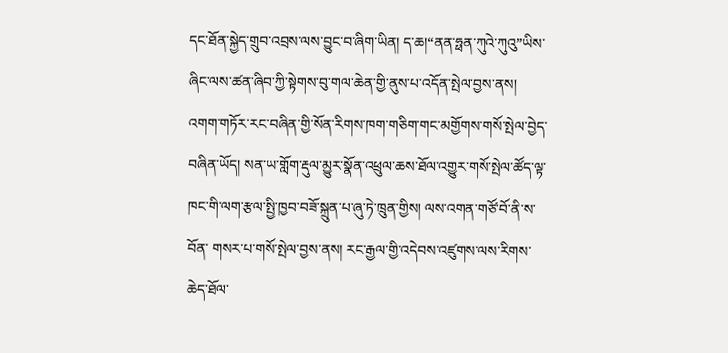དང་ཐོན་སྐྱེད་གྲུབ་འབྲས་ལས་བྱུང་བ་ཞིག་ཡིན། ད་ཆ།“ནན་ཧྥན་ཀུའེ་ཀུའུ”ཡིས་ཞིང་ལས་ཚན་ཞིབ་ཀྱི་སྟེགས་བུ་གལ་ཆེན་གྱི་ནུས་པ་འདོན་སྤེལ་བྱས་ནས། འགག་གཏོར་རང་བཞིན་གྱི་སོན་རིགས་ཁག་གཅིག་གང་མགྱོགས་གསོ་སྤེལ་བྱེད་བཞིན་ཡོད། སན་ཡ་གློག་རྡུལ་མྱུར་སྣོན་འཕྲུལ་ཆས་ཐོལ་འགྱུར་གསོ་སྤེལ་ཚོད་ལྟ་ཁང་གི་ལག་རྩལ་སྤྱི་ཁྱབ་བཟོ་སྐྲུན་པ་ཞུ་ཏེ་ཁྲུན་གྱིས། ལས་འགན་གཙོ་བོ་ནི་ས་བོན་ གསར་པ་གསོ་སྤེལ་བྱས་ནས། རང་རྒྱལ་གྱི་འདེབས་འཛུགས་ལས་རིགས་ཆེད་ཐོལ་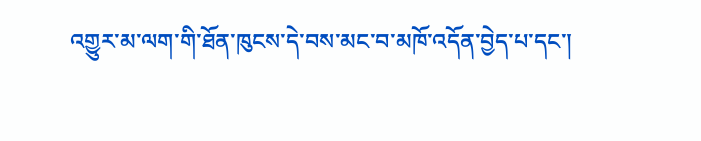འགྱུར་མ་ལག་གི་ཐོན་ཁུངས་དེ་བས་མང་བ་མཁོ་འདོན་བྱེད་པ་དང་།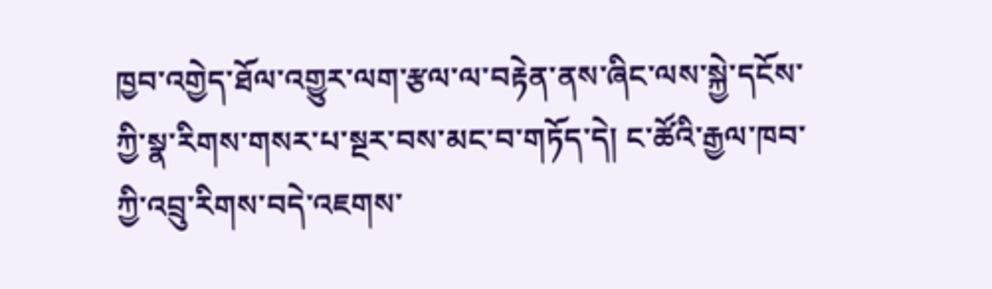ཁྱབ་འགྱེད་ཐོལ་འགྱུར་ལག་རྩལ་ལ་བརྟེན་ནས་ཞིང་ལས་སྐྱེ་དངོས་ཀྱི་སྣ་རིགས་གསར་པ་སྔར་བས་མང་བ་གཏོད་དེ། ང་ཚོའི་རྒྱལ་ཁབ་ཀྱི་འབྲུ་རིགས་བདེ་འཇགས་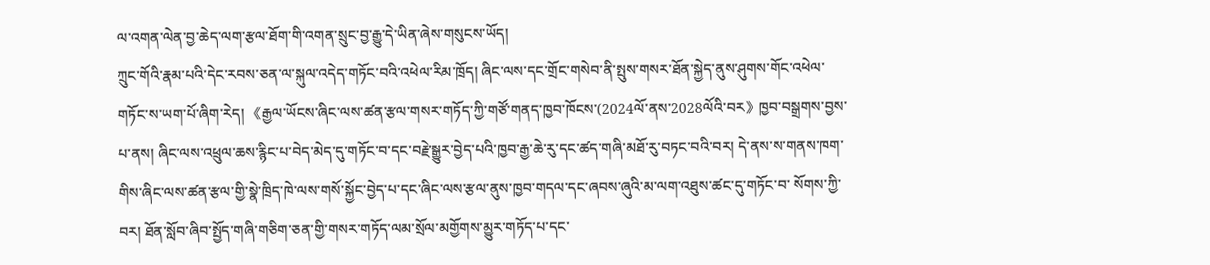ལ་འགན་ལེན་བྱ་ཆེད་ལག་རྩལ་ཐོག་གི་འགན་སྲུང་བྱ་རྒྱུ་དེ་ཡིན་ཞེས་གསུངས་ཡོད།
ཀྲུང་གོའི་རྣམ་པའི་དེང་རབས་ཅན་ལ་སྐུལ་འདེད་གཏོང་བའི་འཕེལ་རིམ་ཁྲོད། ཞིང་ལས་དང་གྲོང་གསེབ་ནི་སྤུས་གསར་ཐོན་སྐྱེད་ནུས་ཤུགས་གོང་འཕེལ་གཏོང་ས་ཡག་པོ་ཞིག་རེད། 《རྒྱལ་ཡོངས་ཞིང་ལས་ཚན་རྩལ་གསར་གཏོད་ཀྱི་གཙོ་གནད་ཁྱབ་ཁོངས་(2024ལོ་ནས་2028ལོའི་བར》ཁྱབ་བསྒྲགས་བྱས་པ་ནས། ཞིང་ལས་འཕྲུལ་ཆས་རྙིང་པ་བེད་མེད་དུ་གཏོང་བ་དང་བརྗེ་སྒྱུར་བྱེད་པའི་ཁྱབ་རྒྱ་ཆེ་རུ་དང་ཚད་གཞི་མཐོ་རུ་བཏང་བའི་བར། དེ་ནས་ས་གནས་ཁག་གིས་ཞིང་ལས་ཚན་རྩལ་གྱི་སྣེ་ཁྲིད་ཁེ་ལས་གསོ་སྐྱོང་བྱེད་པ་དང་ཞིང་ལས་རྩལ་ནུས་ཁྱབ་གདལ་དང་ཞབས་ཞུའི་མ་ལག་འཐུས་ཚང་དུ་གཏོང་བ་ སོགས་ཀྱི་བར། ཐོན་སློབ་ཞིབ་སྤྱོད་གཞི་གཅིག་ཅན་གྱི་གསར་གཏོད་ལམ་སྲོལ་མགྱོགས་མྱུར་གཏོད་པ་དང་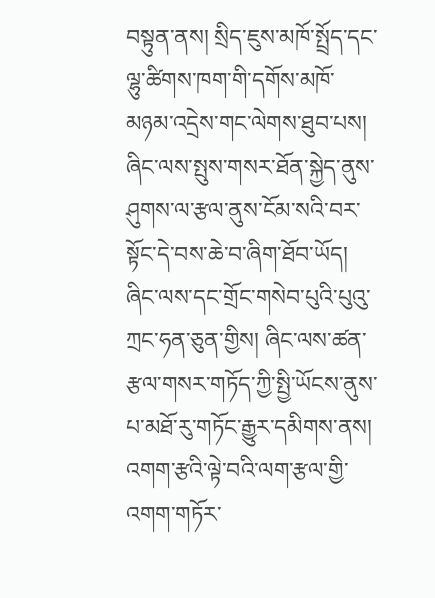བསྟུན་ནས། སྲིད་ཇུས་མཁོ་སྤྲོད་དང་ལྷུ་ཚིགས་ཁག་གི་དགོས་མཁོ་མཉམ་འདྲེས་གང་ལེགས་ཐུབ་པས། ཞིང་ལས་སྤུས་གསར་ཐོན་སྐྱེད་ནུས་ཤུགས་ལ་རྩལ་ནུས་ངོམ་སའི་བར་སྟོང་དེ་བས་ཆེ་བ་ཞིག་ཐོབ་ཡོད། ཞིང་ལས་དང་གྲོང་གསེབ་པུའི་པུའུ་ཀྲང་ཧན་ཅུན་གྱིས། ཞིང་ལས་ཚན་རྩལ་གསར་གཏོད་ཀྱི་སྤྱི་ཡོངས་ནུས་པ་མཐོ་རུ་གཏོང་རྒྱུར་དམིགས་ནས། འགག་རྩའི་ལྟེ་བའི་ལག་རྩལ་གྱི་འགག་གཏོར་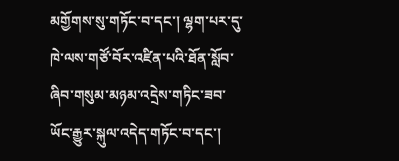མགྱོགས་སུ་གཏོང་བ་དང་། ལྷག་པར་དུ་ཁེ་ལས་གཙོ་བོར་འཛིན་པའི་ཐོན་སློབ་ཞིབ་གསུམ་མཉམ་འདྲེས་གཏིང་ཟབ་ཡོང་རྒྱུར་སྐུལ་འདེད་གཏོང་བ་དང་།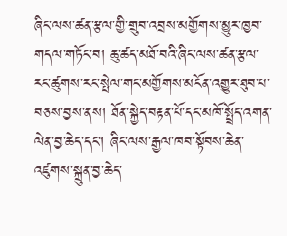ཞིང་ལས་ཚན་རྩལ་གྱི་གྲུབ་འབྲས་མགྱོགས་མྱུར་ཁྱབ་གདལ་གཏོང་བ། ཆུ་ཚད་མཐོ་བའི་ཞིང་ལས་ཚན་རྩལ་རང་ཚུགས་རང་སྤེལ་གང་མགྱོགས་མངོན་འགྱུར་ཐུབ་པ་བཅས་བྱས་ནས། ཐོན་སྐྱེད་བརྟན་པོ་དང་མཁོ་སྤྲོད་འགན་ལེན་བྱ་ཆེད་དང་། ཞིང་ལས་རྒྱལ་ཁབ་སྟོབས་ཆེན་འཛུགས་སྐྲུན་བྱ་ཆེད་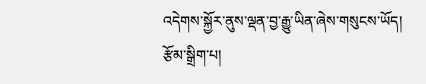འདེགས་སྐྱོར་ནུས་ལྡན་བྱ་རྒྱུ་ཡིན་ཞེས་གསུངས་ཡོད།
རྩོམ་སྒྲིག་པ།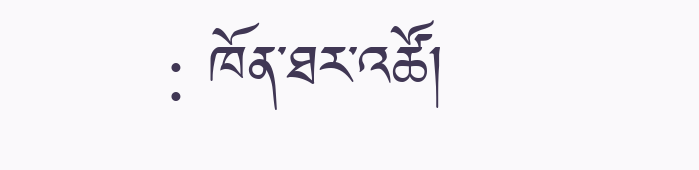: ཁོན་ཐར་འཚོ།